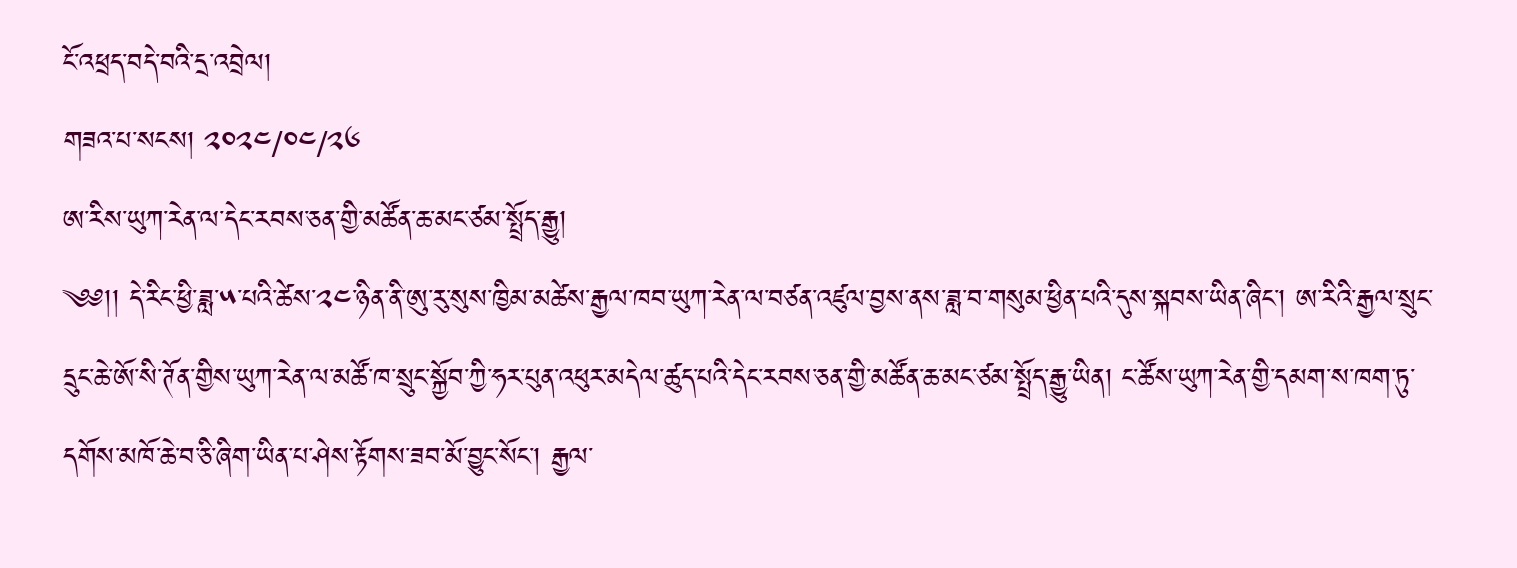ངོ་འཕྲད་བདེ་བའི་དྲ་འབྲེལ།
གཟའ་པ་སངས། ༢༠༢༤/༠༤/༢༦
ཨ་རིས་ཡུཀ་རེན་ལ་དེང་རབས་ཅན་གྱི་མཚོན་ཆ་མང་ཙམ་སྤྲོད་རྒྱུ།
༄༅།། དེ་རིང་ཕྱི་ཟླ་༥་པའི་ཚེས་༢༤་ཉིན་ནི་ཨུ་རུ་སུས་ཁྱིམ་མཚེས་རྒྱལ་ཁབ་ཡུཀ་རེན་ལ་བཙན་འཛུལ་བྱས་ནས་ཟླ་བ་གསུམ་ཕྱིན་པའི་དུས་སྐབས་ཡིན་ཞིང་། ཨ་རིའི་རྒྱལ་སྲུང་དྲུང་ཆེ་ཨོ་སི་ཊོན་གྱིས་ཡུཀ་རེན་ལ་མཚོ་ཁ་སྲུང་སྐྱོབ་ཀྱི་ཧར་པུན་འཕུར་མདེལ་ཚུད་པའི་དེང་རབས་ཅན་གྱི་མཚོན་ཆ་མང་ཙམ་སྤྲོད་རྒྱུ་ཡིན། ང་ཚོས་ཡུཀ་རེན་གྱི་དམག་ས་ཁག་ཏུ་དགོས་མཁོ་ཆེ་བ་ཅི་ཞིག་ཡིན་པ་ཤེས་རྟོགས་ཟབ་མོ་བྱུང་སོང་། རྒྱལ་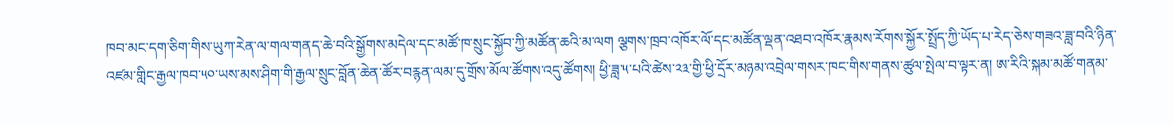ཁབ་མང་དག་ཅིག་གིས་ཡུཀ་རེན་ལ་གལ་གནད་ཆེ་བའི་སྒྱོགས་མདེལ་དང་མཚོ་ཁ་སྲུང་སྐྱོབ་ཀྱི་མཚོན་ཆའི་མ་ལག ལྕགས་ཁྲབ་འཁོར་ལོ་དང་མཚོན་ལྡན་འཐབ་འཁོར་རྣམས་རོགས་སྐྱོར་སྤྲོད་ཀྱི་ཡོད་པ་རེད་ཅེས་གཟའ་ཟླ་བའི་ཉིན་འཛམ་གླིང་རྒྱལ་ཁབ་༥༠་ཡས་མས་ཤིག་གི་རྒྱལ་སྲུང་བློན་ཆེན་ཚོར་བརྙན་ལམ་དུ་གྲོས་མོལ་ཚོགས་འདུ་ཚོགས། ཕྱི་ཟླ་༥་པའི་ཚེས་༢༣་གྱི་ཕྱི་དྲོར་མཉམ་འབྲེལ་གསར་ཁང་གིས་གནས་ཚུལ་སྤེལ་བ་ལྟར་ན། ཨ་རིའི་སྐམ་མཚོ་གནམ་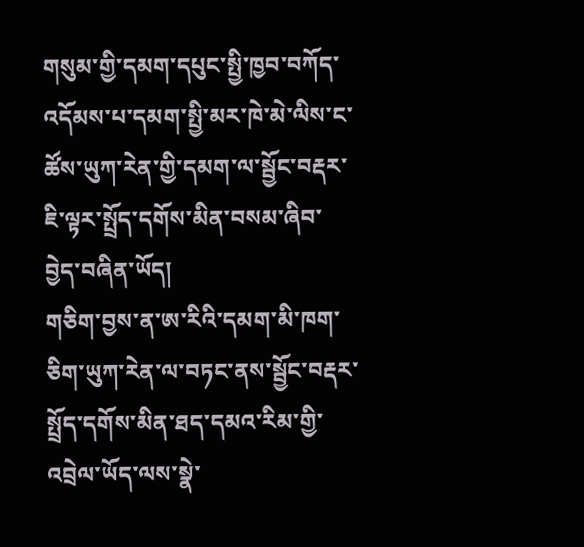གསུམ་གྱི་དམག་དཔུང་སྤྱི་ཁྱབ་བཀོད་འདོམས་པ་དམག་སྤྱི་མར་ཁེ་མེ་ལིས་ང་ཚོས་ཡུཀ་རེན་གྱི་དམག་ལ་སྦྱོང་བརྡར་ཇི་ལྟར་སྤྲོད་དགོས་མིན་བསམ་ཞིབ་བྱེད་བཞིན་ཡོད།
གཅིག་བྱས་ན་ཨ་རིའི་དམག་མི་ཁག་ཅིག་ཡུཀ་རེན་ལ་བཏང་ནས་སྦྱོང་བརྡར་སྤྲོད་དགོས་མིན་ཐད་དམའ་རིམ་གྱི་འབྲེལ་ཡོད་ལས་སྣེ་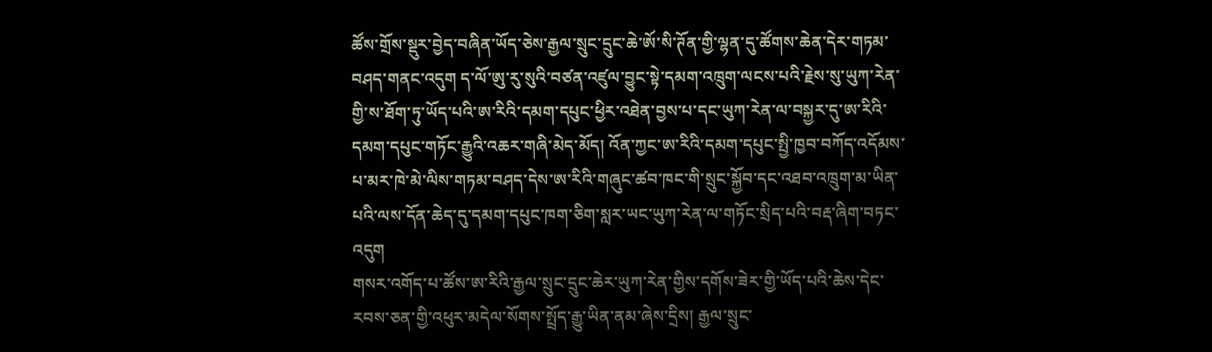ཚོས་གྲོས་སྡུར་བྱེད་བཞིན་ཡོད་ཅེས་རྒྱལ་སྲུང་དྲུང་ཆེ་ཨོ་སི་ཊོན་གྱི་ལྷན་དུ་ཚོགས་ཆེན་དེར་གཏམ་བཤད་གནང་འདུག ད་ལོ་ཨུ་རུ་སུའི་བཙན་འཛུལ་བྱུང་སྟེ་དམག་འཁྲུག་ལངས་པའི་རྗེས་སུ་ཡུཀ་རེན་གྱི་ས་ཐོག་ཏུ་ཡོད་པའི་ཨ་རིའི་དམག་དཔུང་ཕྱིར་འཐེན་བྱས་པ་དང་ཡུཀ་རེན་ལ་བསྐྱར་དུ་ཨ་རིའི་དམག་དཔུང་གཏོང་རྒྱུའི་འཆར་གཞི་མེད་མོད། འོན་ཀྱང་ཨ་རིའི་དམག་དཔུང་སྤྱི་ཁྱབ་བཀོད་འདོམས་པ་མར་ཁེ་མེ་ལིས་གཏམ་བཤད་དེས་ཨ་རིའི་གཞུང་ཚབ་ཁང་གི་སྲུང་སྐྱོབ་དང་འཐབ་འཁྲུག་མ་ཡིན་པའི་ལས་དོན་ཆེད་དུ་དམག་དཔུང་ཁག་ཅིག་སླར་ཡང་ཡུཀ་རེན་ལ་གཏོང་སྲིད་པའི་བརྡ་ཞིག་བཏང་འདུག
གསར་འགོད་པ་ཚོས་ཨ་རིའི་རྒྱལ་སྲུང་དྲུང་ཆེར་ཡུཀ་རེན་གྱིས་དགོས་ཟེར་གྱི་ཡོད་པའི་ཆེས་དེང་རབས་ཅན་གྱི་འཕུར་མདེལ་སོགས་སྤྲོད་རྒྱུ་ཡིན་ནམ་ཞེས་དྲིས། རྒྱལ་སྲུང་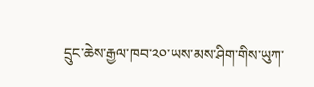དྲུང་ཆེས་རྒྱལ་ཁབ་༢༠་ཡས་མས་ཤིག་གིས་ཡུཀ་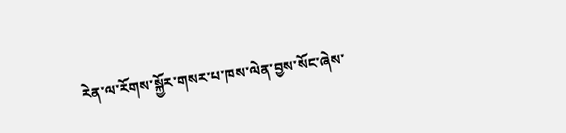རེན་ལ་རོགས་སྐྱོར་གསར་པ་ཁས་ལེན་བྱས་སོང་ཞེས་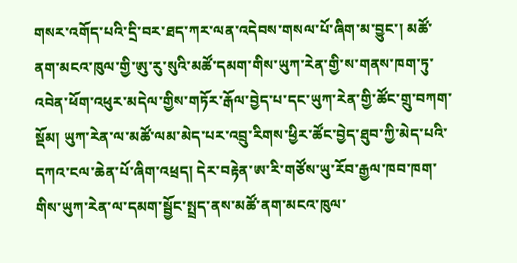གསར་འགོད་པའི་དྲི་བར་ཐད་ཀར་ལན་འདེབས་གསལ་པོ་ཞིག་མ་བྱུང་། མཚོ་ནག་མངའ་ཁུལ་གྱི་ཨུ་རུ་སུའི་མཚོ་དམག་གིས་ཡུཀ་རེན་གྱི་ས་གནས་ཁག་ཏུ་འབེན་ཕོག་འཕུར་མདེལ་གྱིས་གཏོར་རྒོལ་བྱེད་པ་དང་ཡུཀ་རེན་གྱི་ཚོང་གྲུ་བཀག་སྡོམ། ཡུཀ་རེན་ལ་མཚོ་ལམ་མེད་པར་འབྲུ་རིགས་ཕྱིར་ཚོང་བྱེད་ཐུབ་ཀྱི་མེད་པའི་དཀའ་ངལ་ཆེན་པོ་ཞིག་འཕྲད། དེར་བརྟེན་ཨ་རི་གཙོས་ཡུ་རོབ་རྒྱལ་ཁབ་ཁག་གིས་ཡུཀ་རེན་ལ་དམག་སྦྱོང་སྤྲད་ནས་མཚོ་ནག་མངའ་ཁུལ་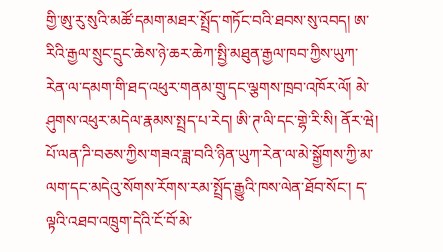གྱི་ཨུ་རུ་སུའི་མཚོ་དམག་མཐར་སྤྲོད་གཏོང་བའི་ཐབས་སུ་འབད། ཨ་རིའི་རྒྱལ་སྲུང་དྲུང་ཆེས་ཉེ་ཆར་ཆེཀ་སྤྱི་མཐུན་རྒྱལ་ཁབ་ཀྱིས་ཡུཀ་རེན་ལ་དམག་གི་ཐད་འཕུར་གནམ་གྲུ་དང་ལྕགས་ཁྲབ་འཁོར་ལོ། མེ་ཤུགས་འཕུར་མདེལ་རྣམས་སྤྲད་པ་རེད། ཨི་ཊ་ལི་དང་གྷེ་རི་སི། ནོར་ཝེ། པོ་ལན་ཌི་བཅས་ཀྱིས་གཟའ་ཟླ་བའི་ཉིན་ཡུཀ་རེན་ལ་མེ་སྒྱོགས་ཀྱི་མ་ལག་དང་མདེའུ་སོགས་རོགས་རམ་སྤྲོད་རྒྱུའི་ཁས་ལེན་ཐོབ་སོང་། ད་ལྟའི་འཐབ་འཁྲུག་དེའི་ངོ་བོ་མེ་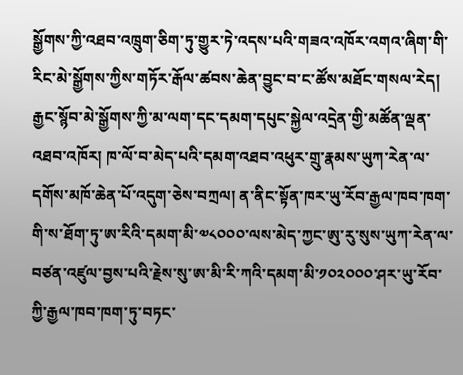སྒྱོགས་ཀྱི་འཐབ་འཁྲུག་ཅིག་ཏུ་གྱུར་ཏེ་འདས་པའི་གཟའ་འཁོར་འགའ་ཞིག་གི་རིང་མེ་སྒྱོགས་ཀྱིས་གཏོར་རྒོལ་ཚབས་ཆེན་བྱུང་བ་ང་ཚོས་མཐོང་གསལ་རེད། རྒྱང་སྙོབ་མེ་སྒྱོགས་ཀྱི་མ་ལག་དང་དམག་དཔུང་སྐྱེལ་འདྲེན་གྱི་མཚོན་ལྡན་འཐབ་འཁོར། ཁ་ལོ་བ་མེད་པའི་དམག་འཐབ་འཕུར་གྲུ་རྣམས་ཡུཀ་རེན་ལ་དགོས་མཁོ་ཆེན་པོ་འདུག་ཅེས་བཀྲལ། ན་ནིང་སྟོན་ཁར་ཡུ་རོབ་རྒྱལ་ཁབ་ཁག་གི་ས་ཐོག་ཏུ་ཨ་རིའི་དམག་མི་༧༨༠༠༠་ལས་མེད་ཀྱང་ཨུ་རུ་སུས་ཡུཀ་རེན་ལ་བཙན་འཛུལ་བྱས་པའི་རྗེས་སུ་ཨ་མི་རི་ཀའི་དམག་མི་༡༠༢༠༠༠་ཤར་ཡུ་རོབ་ཀྱི་རྒྱལ་ཁབ་ཁག་ཏུ་བཏང་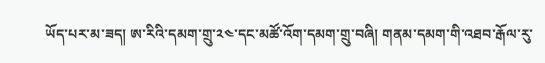ཡོད་པར་མ་ཟད། ཨ་རིའི་དམག་གྲུ་༢༤་དང་མཚོ་འོག་དམག་གྲུ་བཞི། གནམ་དམག་གི་འཐབ་རྒོལ་རུ་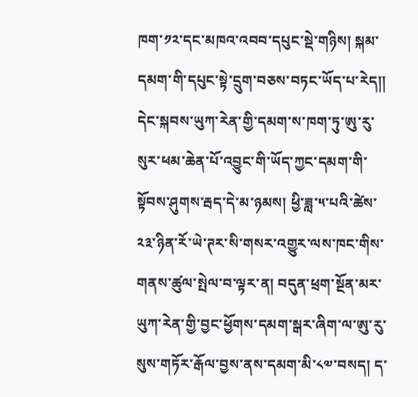ཁག་༡༢་དང་མཁའ་འབབ་དཔུང་སྡེ་གཉིས། སྐམ་དམག་གི་དཔུང་སྟེ་དྲུག་བཅས་བཏང་ཡོད་པ་རེད།།
དེང་སྐབས་ཡུཀ་རེན་གྱི་དམག་ས་ཁག་ཏུ་ཨུ་རུ་སུར་ཕམ་ཆེན་པོ་འབྱུང་གི་ཡོད་ཀྱང་དམག་གི་སྟོབས་ཤུགས་རྦད་དེ་མ་ཉམས། ཕྱི་ཟླ་༥་པའི་ཚེས་༢༣་ཉིན་རོ་ཡེ་ཊར་སི་གསར་འགྱུར་ལས་ཁང་གིས་གནས་ཚུལ་སྤེལ་བ་ལྟར་ན། བདུན་ཕྲག་སྔོན་མར་ཡུཀ་རེན་གྱི་བྱང་ཕྱོགས་དམག་སྒར་ཞིག་ལ་ཨུ་རུ་སུས་གཏོར་རྒོལ་བྱས་ནས་དམག་མི་༨༧་བསད། ད་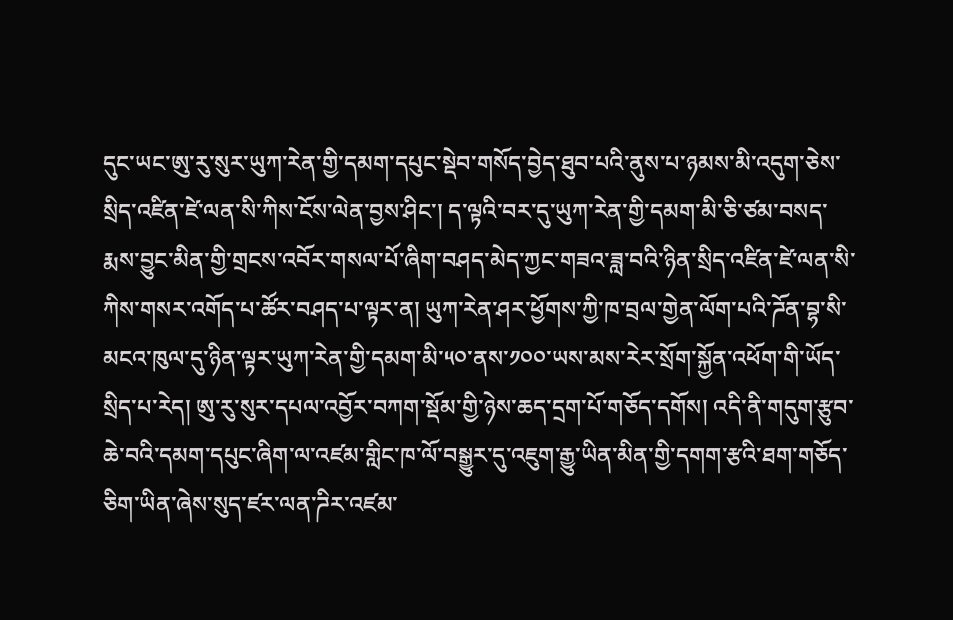དུང་ཡང་ཨུ་རུ་སུར་ཡུཀ་རེན་གྱི་དམག་དཔུང་སྡེབ་གསོད་བྱེད་ཐུབ་པའི་ནུས་པ་ཉམས་མི་འདུག་ཅེས་སྲིད་འཛིན་ཛེ་ལན་སི་ཀིས་ངོས་ལེན་བྱས་ཤིང་། ད་ལྟའི་བར་དུ་ཡུཀ་རེན་གྱི་དམག་མི་ཅི་ཙམ་བསད་རྨས་བྱུང་མིན་གྱི་གྲངས་འབོར་གསལ་པོ་ཞིག་བཤད་མེད་ཀྱང་གཟའ་ཟླ་བའི་ཉིན་སྲིད་འཛིན་ཛེ་ལན་སི་ཀིས་གསར་འགོད་པ་ཚོར་བཤད་པ་ལྟར་ན། ཡུཀ་རེན་ཤར་ཕྱོགས་ཀྱི་ཁ་བྲལ་གྱེན་ལོག་པའི་ཌོན་བྷ་སི་མངའ་ཁུལ་དུ་ཉིན་ལྟར་ཡུཀ་རེན་གྱི་དམག་མི་༥༠་ནས་༡༠༠་ཡས་མས་རེར་སྲོག་སྐྱོན་འཕོག་གི་ཡོད་སྲིད་པ་རེད། ཨུ་རུ་སུར་དཔལ་འབྱོར་བཀག་སྡོམ་གྱི་ཉེས་ཆད་དྲག་པོ་གཅོད་དགོས། འདི་ནི་གདུག་རྩུབ་ཆེ་བའི་དམག་དཔུང་ཞིག་ལ་འཛམ་གླིང་ཁ་ལོ་བསྒྱུར་དུ་འཇུག་རྒྱུ་ཡིན་མིན་གྱི་དགག་རྩའི་ཐག་གཅོད་ཅིག་ཡིན་ཞེས་སུད་ཛར་ལན་ཌིར་འཛམ་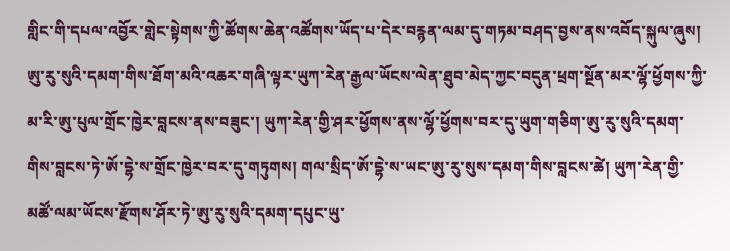གླིང་གི་དཔལ་འབྱོར་གླེང་སྟེགས་ཀྱི་ཚོགས་ཆེན་འཚོགས་ཡོད་པ་དེར་བརྙན་ལམ་དུ་གཏམ་བཤད་བྱས་ནས་འབོད་སྐུལ་ཞུས། ཨུ་རུ་སུའི་དམག་གིས་ཐོག་མའི་འཆར་གཞི་ལྟར་ཡུཀ་རེན་རྒྱལ་ཡོངས་ལེན་ཐུབ་མེད་ཀྱང་བདུན་ཕྲག་སྔོན་མར་ལྷོ་ཕྱོགས་ཀྱི་མ་རི་ཨུ་པུལ་གྲོང་ཁྱེར་བླངས་ནས་བཟུང་། ཡུཀ་རེན་གྱི་ཤར་ཕྱོགས་ནས་ལྷོ་ཕྱོགས་བར་དུ་ཡུག་གཅིག་ཨུ་རུ་སུའི་དམག་གིས་བླངས་ཏེ་ཨོ་དྷེ་ས་གྲོང་ཁྱེར་བར་དུ་གཏུགས། གལ་སྲིད་ཨོ་དྷེ་ས་ཡང་ཨུ་རུ་སུས་དམག་གིས་བླངས་ཚེ། ཡུཀ་རེན་གྱི་མཚོ་ལམ་ཡོངས་རྫོགས་ཤོར་ཏེ་ཨུ་རུ་སུའི་དམག་དཔུང་ཡུ་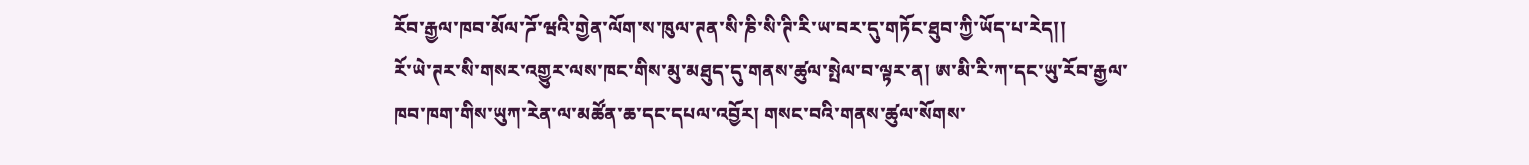རོབ་རྒྱལ་ཁབ་མོལ་ཌོ་ཝའི་གྱེན་ལོག་ས་ཁུལ་ཊན་སི་ཎི་སི་ཊི་རི་ཡ་བར་དུ་གཏོང་ཐུབ་ཀྱི་ཡོད་པ་རེད།།
རོ་ཡེ་ཊར་སི་གསར་འགྱུར་ལས་ཁང་གིས་མུ་མཐུད་དུ་གནས་ཚུལ་སྤེལ་བ་ལྟར་ན། ཨ་མི་རི་ཀ་དང་ཡུ་རོབ་རྒྱལ་ཁབ་ཁག་གིས་ཡུཀ་རེན་ལ་མཚོན་ཆ་དང་དཔལ་འབྱོར། གསང་བའི་གནས་ཚུལ་སོགས་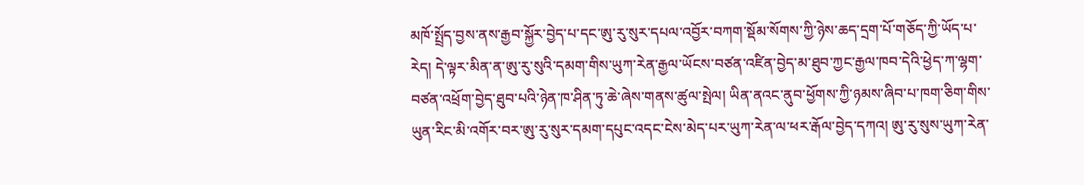མཁོ་སྤྲོད་བྱས་ནས་རྒྱབ་སྐྱོར་བྱེད་པ་དང་ཨུ་རུ་སུར་དཔལ་འབྱོར་བཀག་སྡོམ་སོགས་ཀྱི་ཉེས་ཆད་དྲག་པོ་གཅོད་ཀྱི་ཡོད་པ་རེད། དེ་ལྟར་མིན་ན་ཨུ་རུ་སུའི་དམག་གིས་ཡུཀ་རེན་རྒྱལ་ཡོངས་བཙན་འཛིན་བྱེད་མ་ཐུབ་ཀྱང་རྒྱལ་ཁབ་དེའི་ཕྱེད་ཀ་ལྷག་བཙན་འཕྲོག་བྱེད་ཐུབ་པའི་ཉེན་ཁ་ཤིན་ཏུ་ཆེ་ཞེས་གནས་ཚུལ་སྤེལ། ཡིན་ནའང་ནུབ་ཕྱོགས་ཀྱི་ཉམས་ཞིབ་པ་ཁག་ཅིག་གིས་ཡུན་རིང་མི་འགོར་བར་ཨུ་རུ་སུར་དམག་དཔུང་འདང་ངེས་མེད་པར་ཡུཀ་རེན་ལ་ཕར་རྒོལ་བྱེད་དཀའ། ཨུ་རུ་སུས་ཡུཀ་རེན་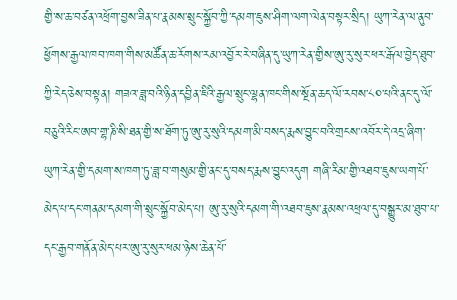གྱི་ས་ཆ་བཙན་འཕྲོག་བྱས་ཟིན་པ་རྣམས་སྲུང་སྐྱོབ་ཀྱི་དམག་ཇུས་ཤིག་ལག་ལེན་བསྟར་སྲིད། ཡུཀ་རེན་ལ་ནུབ་ཕྱོགས་རྒྱལ་ཁབ་ཁག་གིས་མཚོན་ཆ་རོགས་རམ་འབྱོར་རེ་བཞིན་དུ་ཡུཀ་རེན་གྱིས་ཨུ་རུ་སུར་ཕར་རྒོལ་བྱེད་ཐུབ་ཀྱི་རེད་ཅེས་བསྟན། གཟའ་ཟླ་བའི་ཉིན་དབྱིན་ཇིའི་རྒྱལ་སྲུང་ལྷན་ཁང་གིས་སྔོན་ཆད་ལོ་རབས་༨༠་པའི་ནང་དུ་ལོ་བཅུའི་རིང་ཨབ་གྷ་ཎི་སི་ཐན་གྱི་ས་ཐོག་ཏུ་ཨུ་རུ་སུའི་དམག་མི་བསད་རྨས་བྱུང་བའི་གྲངས་འབོར་དེ་འདྲ་ཞིག་ཡུཀ་རེན་གྱི་དམག་ས་ཁག་ཏུ་ཟླ་བ་གསུམ་གྱི་ནང་དུ་བསད་རྨས་བྱུང་འདུག གཞི་རིམ་གྱི་འཐབ་ཇུས་ཡག་པོ་མེད་པ་དང་གནམ་དམག་གི་སྲུང་སྐྱོབ་མེད་པ། ཨུ་རུ་སུའི་དམག་གི་འཐབ་ཇུས་རྣམས་འཕྲལ་དུ་བསྒྱུར་མ་ཐུབ་པ་དང་རྒྱབ་གནོན་མེད་པར་ཨུ་རུ་སུར་ཕམ་ཉེས་ཆེན་པོ་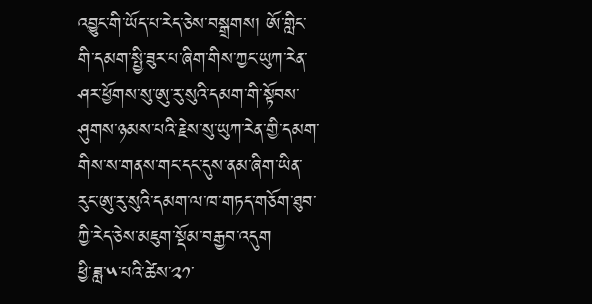འབྱུང་གི་ཡོད་པ་རེད་ཅེས་བསྒྲགས། ཨོ་གླིང་གི་དམག་སྤྱི་ཟུར་པ་ཞིག་གིས་ཀྱང་ཡུཀ་རེན་ཤར་ཕྱོགས་སུ་ཨུ་རུ་སུའི་དམག་གི་སྟོབས་ཤུགས་ཉམས་པའི་རྗེས་སུ་ཡུཀ་རེན་གྱི་དམག་གིས་ས་གནས་གང་དང་དུས་ནམ་ཞིག་ཡིན་རུང་ཨུ་རུ་སུའི་དམག་ལ་ཁ་གཏད་གཅོག་ཐུབ་ཀྱི་རེད་ཅེས་མཇུག་སྡོམ་བརྒྱབ་འདུག
ཕྱི་ཟླ་༥་པའི་ཚེས་༢༡་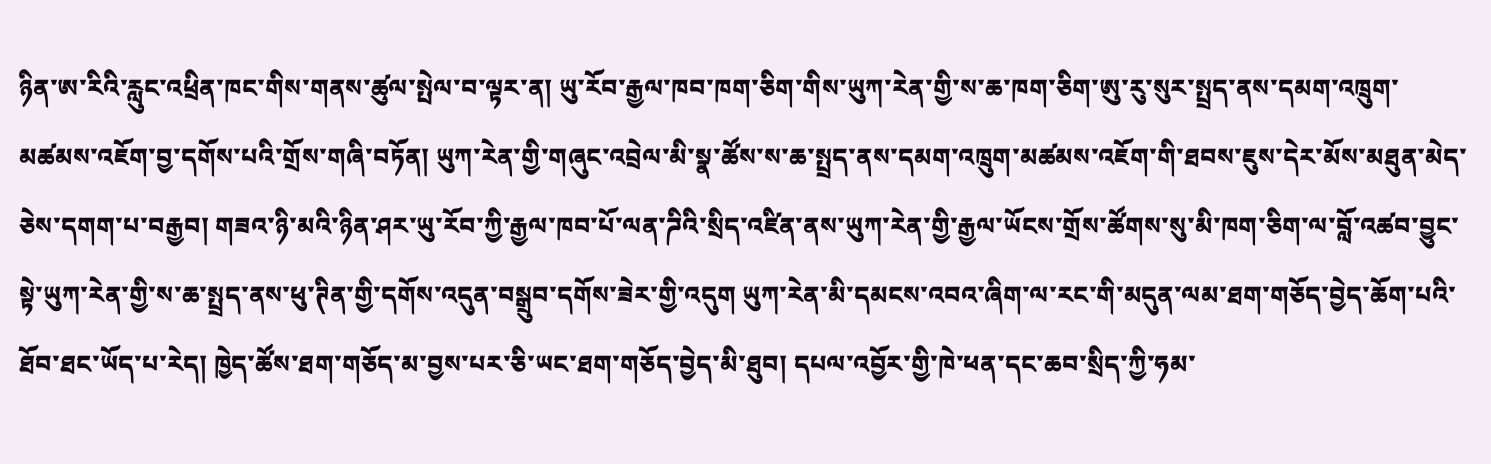ཉིན་ཨ་རིའི་རླུང་འཕྲིན་ཁང་གིས་གནས་ཚུལ་སྤེལ་བ་ལྟར་ན། ཡུ་རོབ་རྒྱལ་ཁབ་ཁག་ཅིག་གིས་ཡུཀ་རེན་གྱི་ས་ཆ་ཁག་ཅིག་ཨུ་རུ་སུར་སྤྲད་ནས་དམག་འཁྲུག་མཚམས་འཇོག་བྱ་དགོས་པའི་གྲོས་གཞི་བཏོན། ཡུཀ་རེན་གྱི་གཞུང་འབྲེལ་མི་སྣ་ཚོས་ས་ཆ་སྤྲད་ནས་དམག་འཁྲུག་མཚམས་འཇོག་གི་ཐབས་ཇུས་དེར་མོས་མཐུན་མེད་ཅེས་དགག་པ་བརྒྱབ། གཟའ་ཉི་མའི་ཉིན་ཤར་ཡུ་རོབ་ཀྱི་རྒྱལ་ཁབ་པོ་ལན་ཌིའི་སྲིད་འཛིན་ནས་ཡུཀ་རེན་གྱི་རྒྱལ་ཡོངས་གྲོས་ཚོགས་སུ་མི་ཁག་ཅིག་ལ་བློ་འཚབ་བྱུང་སྟེ་ཡུཀ་རེན་གྱི་ས་ཆ་སྤྲད་ནས་ཕུ་ཊིན་གྱི་དགོས་འདུན་བསྒྲུབ་དགོས་ཟེར་གྱི་འདུག ཡུཀ་རེན་མི་དམངས་འབའ་ཞིག་ལ་རང་གི་མདུན་ལམ་ཐག་གཅོད་བྱེད་ཆོག་པའི་ཐོབ་ཐང་ཡོད་པ་རེད། ཁྱེད་ཚོས་ཐག་གཅོད་མ་བྱས་པར་ཅི་ཡང་ཐག་གཅོད་བྱེད་མི་ཐུབ། དཔལ་འབྱོར་གྱི་ཁེ་ཕན་དང་ཆབ་སྲིད་ཀྱི་ཧམ་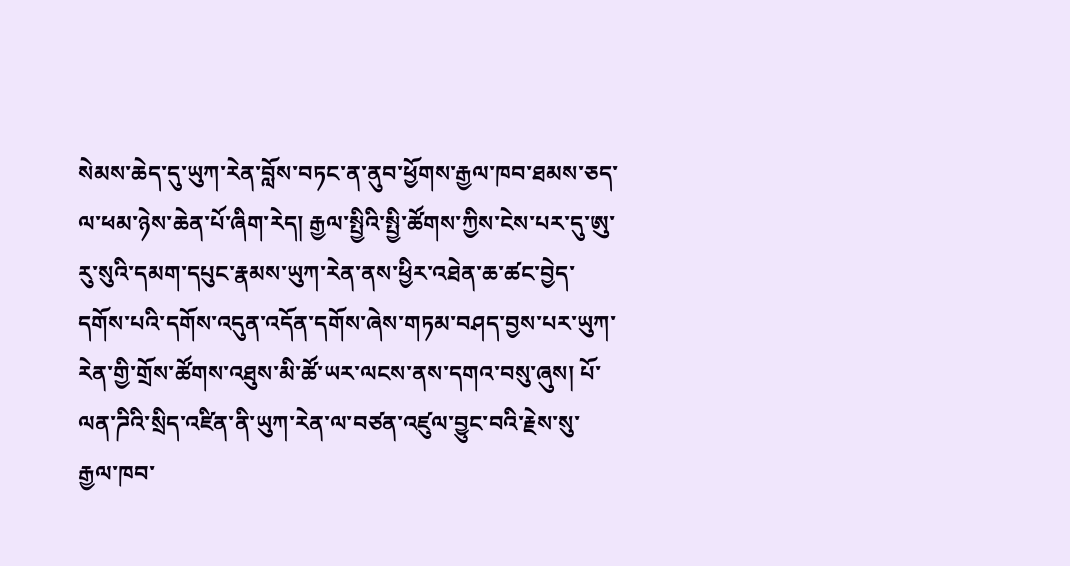སེམས་ཆེད་དུ་ཡུཀ་རེན་བློས་བཏང་ན་ནུབ་ཕྱོགས་རྒྱལ་ཁབ་ཐམས་ཅད་ལ་ཕམ་ཉེས་ཆེན་པོ་ཞིག་རེད། རྒྱལ་སྤྱིའི་སྤྱི་ཚོགས་ཀྱིས་ངེས་པར་དུ་ཨུ་རུ་སུའི་དམག་དཔུང་རྣམས་ཡུཀ་རེན་ནས་ཕྱིར་འཐེན་ཆ་ཚང་བྱེད་དགོས་པའི་དགོས་འདུན་འདོན་དགོས་ཞེས་གཏམ་བཤད་བྱས་པར་ཡུཀ་རེན་གྱི་གྲོས་ཚོགས་འཐུས་མི་ཚོ་ཡར་ལངས་ནས་དགའ་བསུ་ཞུས། པོ་ལན་ཌིའི་སྲིད་འཛིན་ནི་ཡུཀ་རེན་ལ་བཙན་འཛུལ་བྱུང་བའི་རྗེས་སུ་རྒྱལ་ཁབ་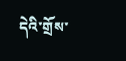དེའི་གྲོས་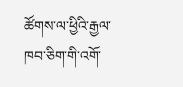ཚོགས་ལ་ཕྱིའི་རྒྱལ་ཁབ་ཅིག་གི་འགོ་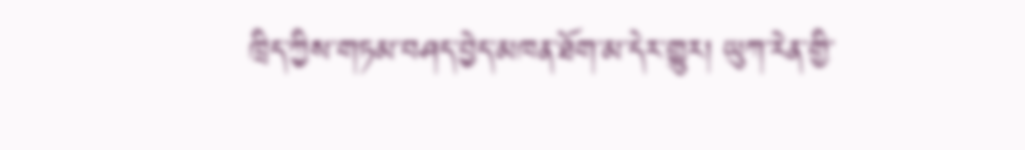ཁྲིད་ཀྱིས་གཏམ་བཤད་བྱེད་མཁན་ཐོག་མ་དེར་གྱུར། ཡུཀ་རེན་གྱི་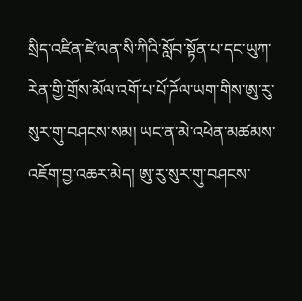སྲིད་འཛིན་ཛེ་ལན་སི་ཀིའི་སློབ་སྟོན་པ་དང་ཡུཀ་རེན་གྱི་གྲོས་མོལ་འགོ་པ་པོ་ཌོལ་ཡག་གིས་ཨུ་རུ་སུར་གུ་བཤངས་སམ། ཡང་ན་མེ་འཕེན་མཚམས་འཇོག་བྱ་འཆར་མེད། ཨུ་རུ་སུར་གུ་བཤངས་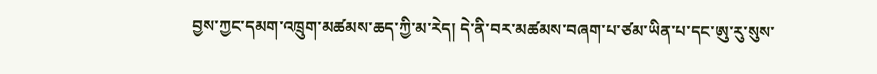བྱས་ཀྱང་དམག་འཁྲུག་མཚམས་ཆད་ཀྱི་མ་རེད། དེ་ནི་བར་མཚམས་བཞག་པ་ཙམ་ཡིན་པ་དང་ཨུ་རུ་སུས་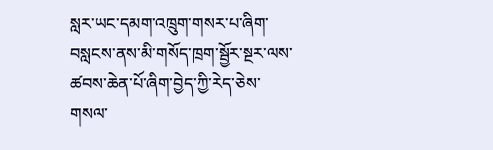སླར་ཡང་དམག་འཁྲུག་གསར་པ་ཞིག་བསླངས་ནས་མི་གསོད་ཁྲག་སྦྱོར་སྔར་ལས་ཚབས་ཆེན་པོ་ཞིག་བྱེད་ཀྱི་རེད་ཅེས་གསལ་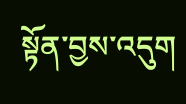སྟོན་བྱས་འདུག